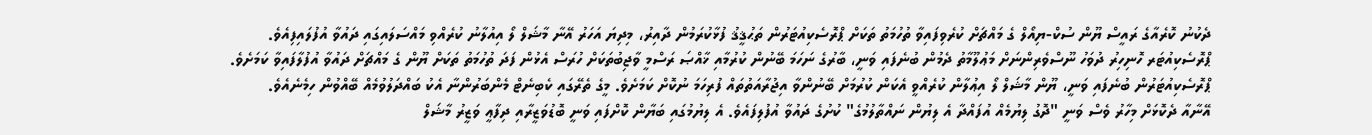ދެކުނު ކޮރެއާގެ ރައީސް ޔޫން ސުކް-ޔިއޯލް ގެ މައްޗަށް ކުރެވިފައިވާ ތުހުމަތު ތަކަށް ޕްރޮސެކިއުޓަރުން ތަޙުޤީޤު ފުޅާކުރަމުން ދާއިރު، މިދިޔަ އަހަރު އޭނާ މާޝަލް ލޯ އިއުލާނު ކުރެއްވި މައްސަލައިގައި ދައުވާ އުފުލައިފިއެވެ.
ޕްރޮސެކިއުޓަރ ހޮނިހިރު ދުވަހު ނޫސްވެރިންނަށް މަޢުލޫމާތު ދެމުން ބުނެފައި ވަނީ، ބާރުގެ ނަހަމަ ބޭނުން ކުރުމާއި ޚާއްޞަ ރަސްމީ ވާޖިބުތަކަށް ހުރަސް އެޅުން ފަދަ ތުހުމަތު ތަކަށް ޔޫން ގެ މައްޗަށް ދައުވާ އުފުލާފައިވާ ކަމަށެވެ.
ޕްރޮސެކިއުޓަރުން ބުނެފައި ވަނީ، ޔޫން މާޝަލް ލޯ އިޢުލާން ކުރެއްވީ އެކަން ކުރުމަށް ބޭނުންވާ އިޖުރާއަތުތައް ފުރިހަމަ ނުކޮށް ކަމަށެވެ. މީގެ ތެރޭގައި ކެބިނެޓް މެންބަރުންނާ އެކު ބައްދަލުވުމެއް ބޭއްވުން ހިމެނެއެވެ.
އޭނާއާ ދެކޮޅަށް މިހާރު ވެސް ވަނީ "ދޮގު ލިޔުމެއް އުފައްދާ އެ ލިޔުން ނައްތާލުމުގެ" ކުށުގެ ދައުވާ އުފުލިފައެވެ. އެ ލިޔުމުގައި ބަޔާން ކޮށްފައި ވަނީ ބޮޑުވަޒީރާއި ދިފާޢީ ވަޒީރު މާޝަލް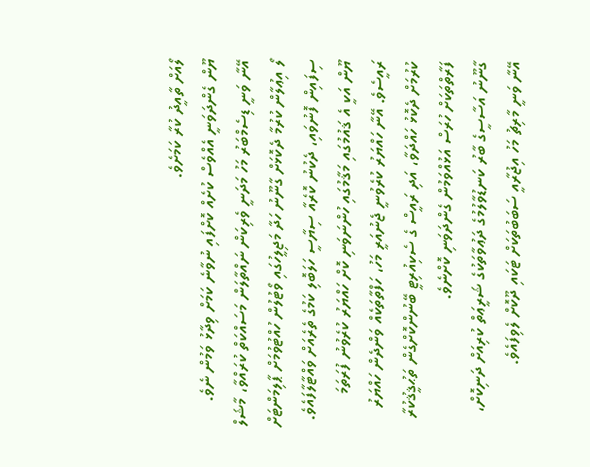ލޯއަށް ތާއީދު ކުރާ ކަމަށެވެ.
ޔޫން ގެންދަވަނީ އެއްވެސް ކުށެއް ކޮށްފައި ނުވާނެ ކަމަށް ވިދާޅު ވަމުން ނެވެ.
އޭނާ ވަނީ ޑިސެމްބަރު މަހު މަދަނީ ވެރިކަން ނައްތާލަން މަސައްކަތް ކުރައްވާ، މާޝަލް ލޯ އިޢުލާން ކުރުމާ ދެކޮޅަށް ގާނޫނު ހަދާ މަޖިލީހުގައި ވޯޓުލުން ހުއްޓުވުމަށް ޕާލިމަންޓަށް ސިފައިން ފޮނުވައި، ދެކުނު ކޮރެއާ ސިޔާސީ ހަލަބޮލި ކަމުގެ ތެރެއަށް ވައްޓާލާފައެވެ.
ޔޫން އަކީ އެ ޤައުމުގައި މަޤާމުގައި ހުންނަވަނި ކޮށް ހައްޔަރު ކުރެވުނު ފުރަތަމަ ރައީސެވެ. އޭނާ ހައްޔަރު ކުރެވުނީ ޖެނުއަރީ މަހު، ހަފްތާތަކެއް ވަންދެން ހައްޔަރު ކުރުމަށް ދެކޮޅު ހައްދަވާ، އަދި ރައީސް ގެ ސެކިއުރިޓީ ބޭނުންކޮށްގެން ތަޙުޤީޤުކުރާ ފަރާތްތަކަށް ހުރަސް އަޅުއްވަމުން ގެންދަވަނި ކޮށްނެވެ.
ގާނޫނު އަސާސީގެ ބާރު ކަނޑުވާލުމުގެ ދަޢުވާތަކުގެ ޝަރީޢަތް ކުރިއަށް ދަނިކޮށް، އޭނާ ވަނީ މާރިޗު މަހު އިޖުރާއީ ސަބަބުތަކަށް ޓަކައި ދޫކޮށް ލެވިފައެވެ.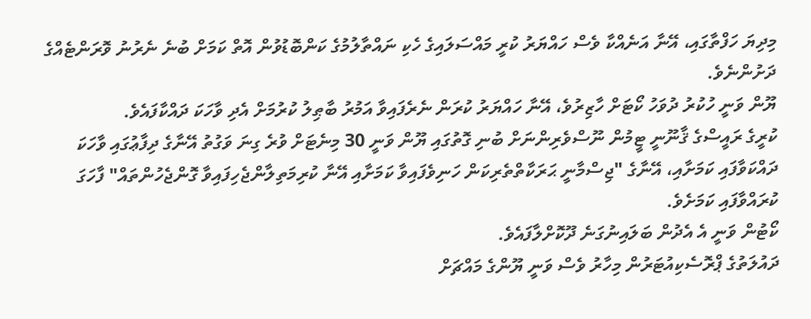މިދިޔަ ހަފްތާގައި، އޭނާ އަނެއްކާ ވެސް ހައްޔަރު ކުރީ މައްސަލައިގެ ހެކި ނައްތާލުމުގެ ކަންބޮޑުވުން އޮތް ކަމަށް ބުނެ ނެރުނު ވޮރަންޓެއްގެ ދަށުންނެވެ.
ޔޫން ވަނީ ހުކުރު ދުވަހު ކޯޓަށް ހާޒިރުވެ، އޭނާ ހައްޔަރު ކުރަން ނެރެފައިވާ އަމުރު ބާޠިލު ކުރުމަށް އެދި ވާހަކަ ދައްކާފައެވެ.
ކުރީގެ ރައީސްގެ ޤާނޫނީ ޓީމުން ނޫސްވެރިންނަށް ބުނި ގޮތުގައި ޔޫން ވަނީ 30 މިނެޓަށް ވުރެ ގިނަ ވަގުތު އޭނާގެ ދިފާޢުގައި ވާހަކަ ދައްކަވާފައި ކަމަށާއި، އޭނާގެ "ޖިސްމާނީ ޙަރަކާތްތެރިކަން ހަނިވެފައިވާ ކަމަށާއި އޭނާ ކުރިމަތިލާންޖެހިފައިވާ ގޮންޖެހުންތައް" ފާހަގަ ކުރައްވާފައި ކަމަށެވެ.
ކޯޓުން ވަނީ އެ އެދުން ބަލައިނުގަނެ ދޫކޮށްލާފައެވެ.
ދައުލަތުގެ ޕްރޮސެކިއުޓަރުން މިހާރު ވެސް ވަނީ ޔޫންގެ މައްޗަށް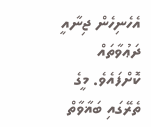އެހެނިހެން ޖިނާއީ ދަޢުވާތައް ކޮށްފައެވެ. މީގެ ތެރޭގައި ބަޣާވާތް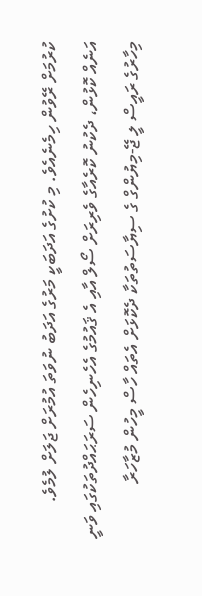ކުރުމަށް ރޭވުން ހިމެނެއެވެ. މި ކުށުގެ އަދަބަކީ މަރުގެ އަދަބު ނުވަތަ އުމުރަށް ޖަލަށް ލުމެވެ.
އަނެއް ކޮޅުން، ދެކުނު ކޮރެއާގެ ވެރިރަށް ސޯލް އާއި އެ ޤައުމުގެ އެހެނިހެން ސަރަޙައްދުތަކުގައި ވަނީ މިހާރުގެ ރައީސް ލީ ޖޭ-މިޔުންގް ގެ ސިޔާސަތުތަކާ ދެކޮޅަށް އެތައް ހާސް މީހުން މުޒާހަރާ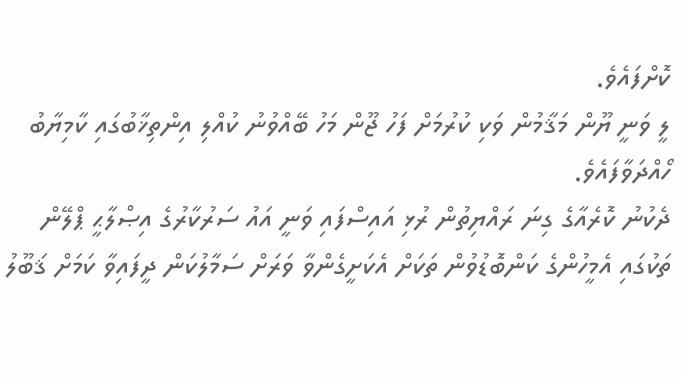ކޮށްފައެވެ.
ލީ ވަނީ ޔޫން މަޤާމުން ވަކި ކުރުމަށް ފަހު ޖޫން މަހު ބޭއްވުނު ކުއްލި އިންތިޚާބުގައި ކާމިޔާބު ހޯއްދަވާފައެވެ.
ދެކުނު ކޮރެއާގެ ގިނަ ރައްޔިތުން ރުޅި އައިސްފައި ވަނީ އައު ސަރުކާރުގެ އިޞްލާޙީ ޕްލޭން ތަކުގައި އެމީހުންގެ ކަންބޮޑުވުން ތަކަށް އެކަށީގެންވާ ވަރަށް ސަމާލުކަން ދީފައިވާ ކަމަށް ޤަބޫލު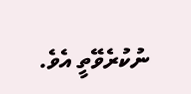ނުކުރެވޭތީ އެވެ.